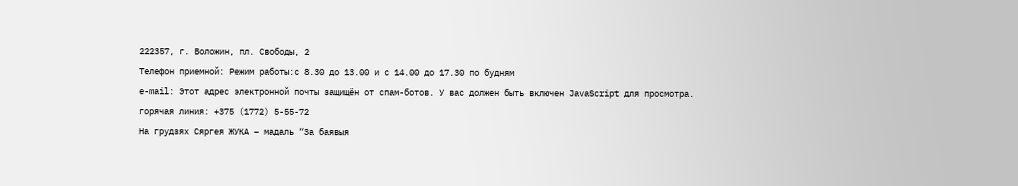222357, г. Воложин, пл. Свободы, 2
Телефон приемной: Режим работы:с 8.30 до 13.00 и с 14.00 до 17.30 по будням
e-mail: Этот адрес электронной почты защищён от спам-ботов. У вас должен быть включен JavaScript для просмотра.
горячая линия: +375 (1772) 5-55-72
На грудзях Сяргея ЖУКА – мадаль “За баявыя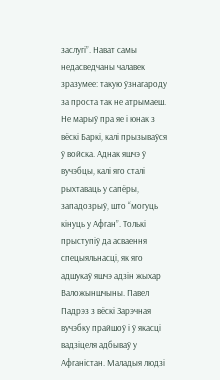заслугі”. Нават самы недасведчаны чалавек зразумее: такую ўзнагароду за проста так не атрымаеш. Не марыў пра яе і юнак з вёскі Баркі, калі прызываўся ў войска. Аднак яшчэ ў вучэбцы, калі яго сталі рыхтаваць у сапёры, западозрыў, што “могуць кінуць у Афган”. Толькі прыступіў да асваення спецыяльнасці, як яго адшукаў яшчэ адзін жыхар Валожыншчыны. Павел Падрэз з вёскі Зарэчная вучэбку прайшоў і ў якасці вадзіцеля адбываў у Афганістан. Маладыя людзі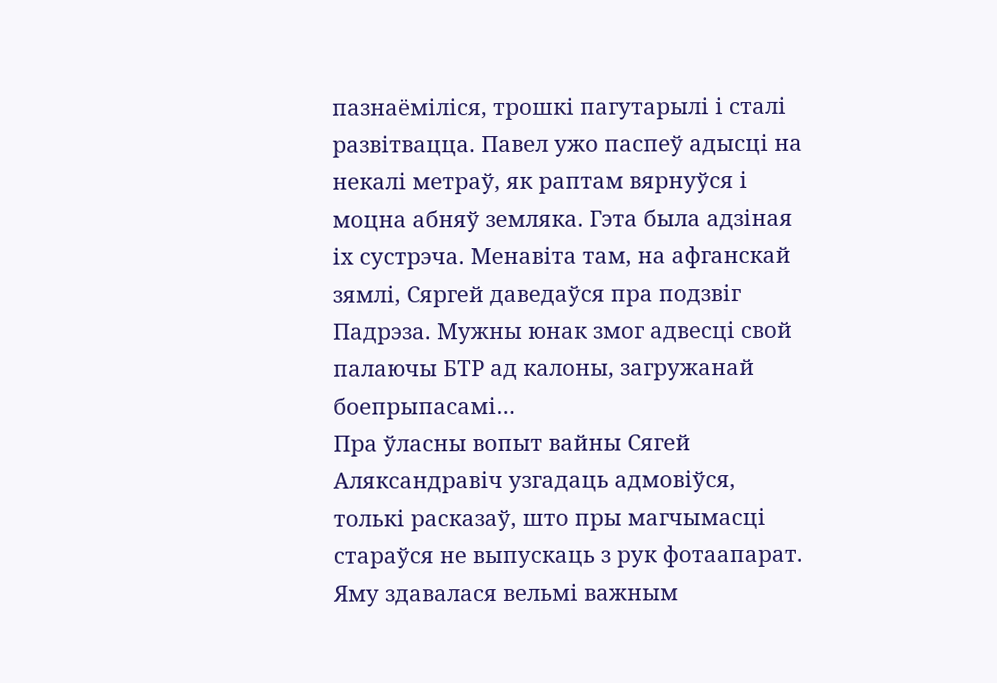пазнаёміліся, трошкі пагутарылі і сталі развітвацца. Павел ужо паспеў адысці на некалі метраў, як раптам вярнуўся і моцна абняў земляка. Гэта была адзіная іх сустрэча. Менавіта там, на афганскай зямлі, Сяргей даведаўся пра подзвіг Падрэза. Мужны юнак змог адвесці свой палаючы БТР ад калоны, загружанай боепрыпасамі…
Пра ўласны вопыт вайны Сягей Аляксандравіч узгадаць адмовіўся, толькі расказаў, што пры магчымасці стараўся не выпускаць з рук фотаапарат. Яму здавалася вельмі важным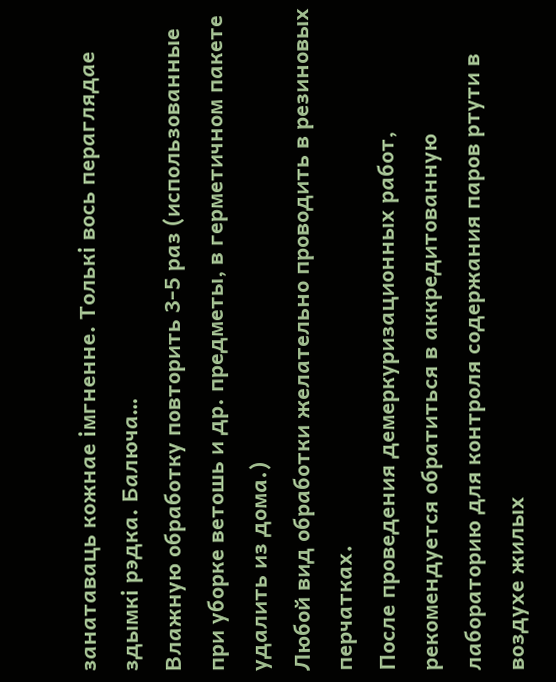занатаваць кожнае імгненне. Толькі вось пераглядае здымкі рэдка. Балюча…
Влажную обработку повторить 3-5 раз (использованные при уборке ветошь и др. предметы, в герметичном пакете удалить из дома.)
Любой вид обработки желательно проводить в резиновых перчатках.
После проведения демеркуризационных работ, рекомендуется обратиться в аккредитованную лабораторию для контроля содержания паров ртути в воздухе жилых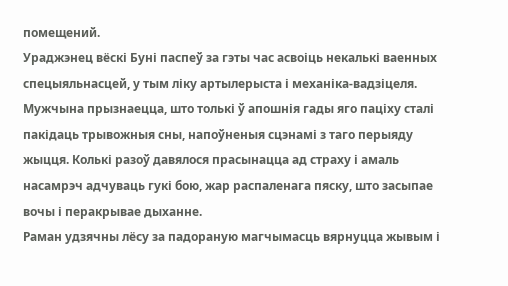помещений.
Ураджэнец вёскі Буні паспеў за гэты час асвоіць некалькі ваенных спецыяльнасцей, у тым ліку артылерыста і механіка-вадзіцеля. Мужчына прызнаецца, што толькі ў апошнія гады яго паціху сталі пакідаць трывожныя сны, напоўненыя сцэнамі з таго перыяду жыцця. Колькі разоў давялося прасынацца ад страху і амаль насамрэч адчуваць гукі бою, жар распаленага пяску, што засыпае вочы і перакрывае дыханне.
Раман удзячны лёсу за падораную магчымасць вярнуцца жывым і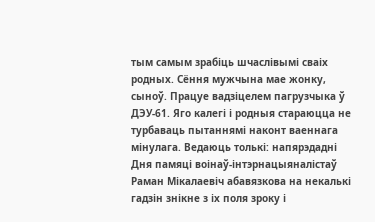тым самым зрабіць шчаслівымі сваіх родных. Сёння мужчына мае жонку, сыноў. Працуе вадзіцелем пагрузчыка ў ДЭУ-61. Яго калегі і родныя стараюцца не турбаваць пытаннямі наконт ваеннага мінулага. Ведаюць толькі: напярэдадні Дня памяці воінаў-інтэрнацыяналістаў Раман Мікалаевіч абавязкова на некалькі гадзін знікне з іх поля зроку і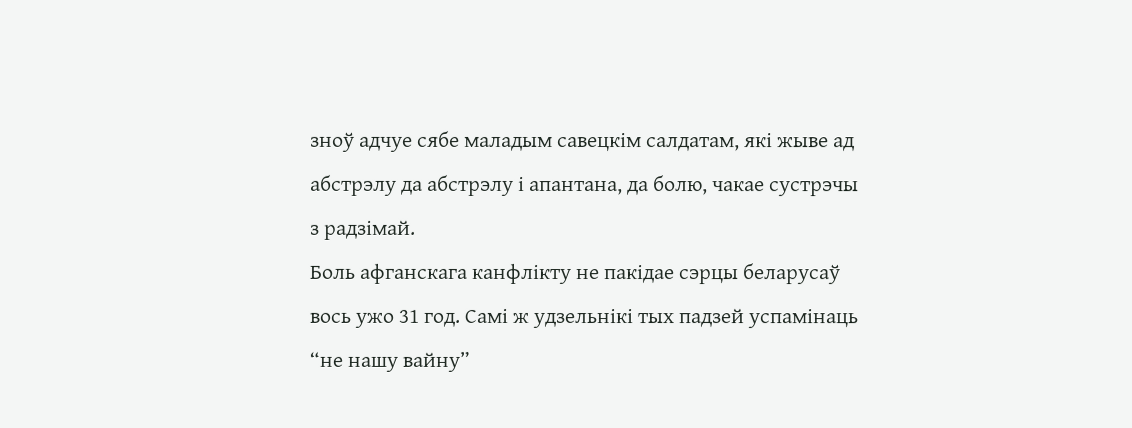зноў адчуе сябе маладым савецкім салдатам, які жыве ад абстрэлу да абстрэлу і апантана, да болю, чакае сустрэчы з радзімай.
Боль афганскага канфлікту не пакідае сэрцы беларусаў вось ужо 31 год. Самі ж удзельнікі тых падзей успамінаць “не нашу вайну”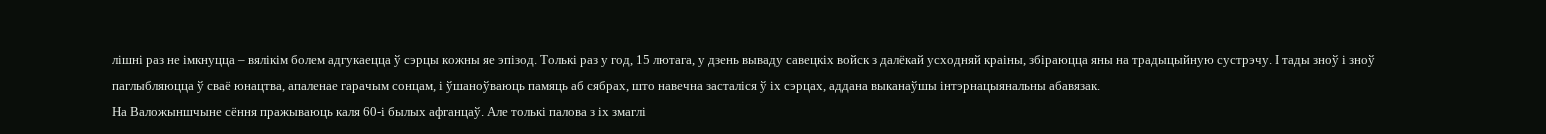лішні раз не імкнуцца – вялікім болем адгукаецца ў сэрцы кожны яе эпізод. Толькі раз у год, 15 лютага, у дзень вываду савецкіх войск з далёкай усходняй краіны, збіраюцца яны на традыцыйную сустрэчу. І тады зноў і зноў паглыбляюцца ў сваё юнацтва, апаленае гарачым сонцам, і ўшаноўваюць памяць аб сябрах, што навечна засталіся ў іх сэрцах, аддана выканаўшы інтэрнацыянальны абавязак.
На Валожыншчыне сёння пражываюць каля 60-і былых афганцаў. Але толькі палова з іх змаглі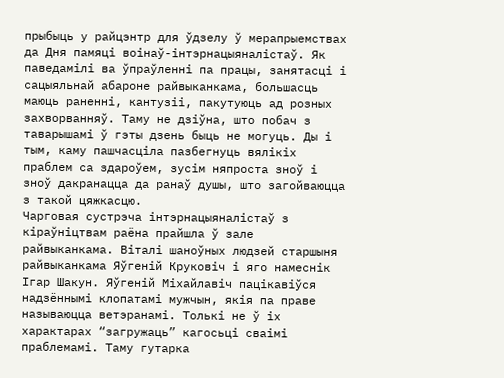прыбыць у райцэнтр для ўдзелу ў мерапрыемствах да Дня памяці воінаў-інтэрнацыяналістаў. Як паведамілі ва ўпраўленні па працы, занятасці і сацыяльнай абароне райвыканкама, большасць маюць раненні, кантузіі, пакутуюць ад розных захворванняў. Таму не дзіўна, што побач з таварышамі ў гэты дзень быць не могуць. Ды і тым, каму пашчасціла пазбегнуць вялікіх праблем са здароўем, зусім няпроста зноў і зноў дакранацца да ранаў душы, што загойваюцца з такой цяжкасцю.
Чарговая сустрэча інтэрнацыяналістаў з кіраўніцтвам раёна прайшла ў зале райвыканкама. Віталі шаноўных людзей старшыня райвыканкама Яўгеній Круковіч і яго намеснік Ігар Шакун. Яўгеній Міхайлавіч пацікавіўся надзённымі клопатамі мужчын, якія па праве называюцца ветэранамі. Толькі не ў іх характарах “загружаць” кагосьці сваімі праблемамі. Таму гутарка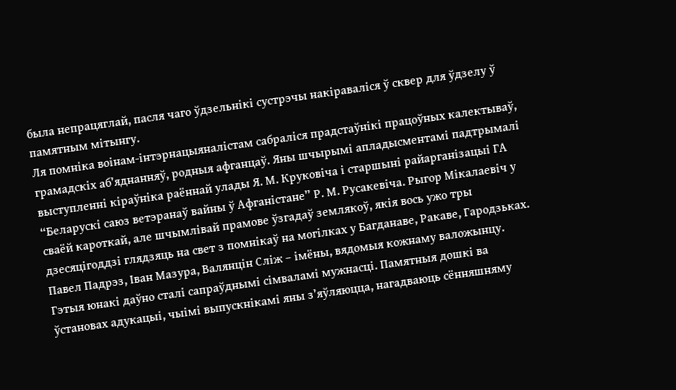была непрацяглай, пасля чаго ўдзельнікі сустрэчы накіраваліся ў сквер для ўдзелу ў памятным мітынгу.
Ля помніка воінам-інтэрнацыяналістам сабраліся прадстаўнікі працоўных калектываў, грамадскіх аб’яднанняў, родныя афганцаў. Яны шчырымі апладысментамі падтрымалі выступленні кіраўніка раённай улады Я. М. Круковіча і старшыні райарганізацыі ГА “Беларускі саюз ветэранаў вайны ў Афганістане” Р. М. Русакевіча. Рыгор Мікалаевіч у сваёй кароткай, але шчымлівай прамове ўзгадаў землякоў, якія вось ужо тры дзесяцігоддзі глядзяць на свет з помнікаў на могілках у Багданаве, Ракаве, Гародзьках. Павел Падрэз, Іван Мазура, Валянцін Сліж – імёны, вядомыя кожнаму валожынцу. Гэтыя юнакі даўно сталі сапраўднымі сімваламі мужнасці. Памятныя дошкі ва ўстановах адукацыі, чыімі выпускнікамі яны з’яўляюцца, нагадваюць сённяшняму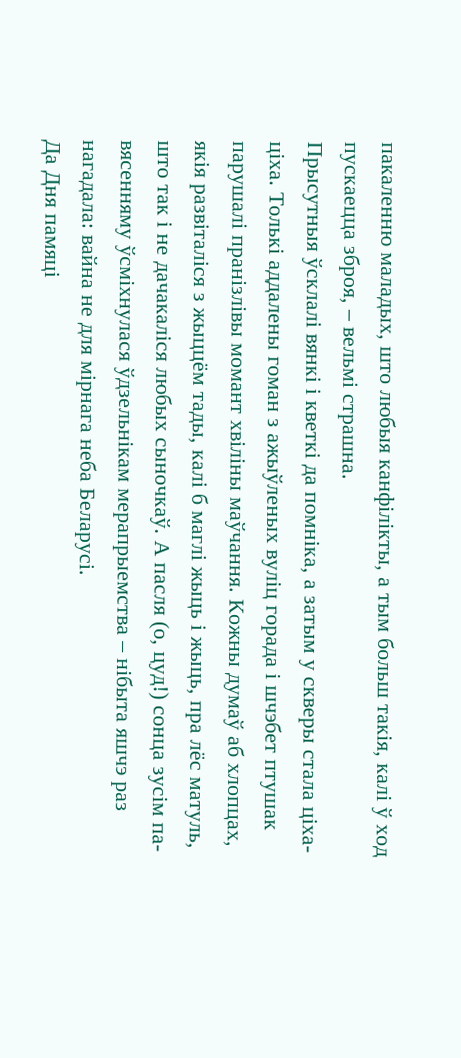пакаленню маладых, што любыя канфілікты, а тым больш такія, калі ў ход пускаецца зброя, – вельмі страшна.
Прысутныя ўсклалі вянкі і кветкі да помніка, а затым у скверы стала ціха-ціха. Толькі аддалены гоман з ажыўленых вуліц горада і шчэбет птушак парушалі пранізлівы момант хвіліны маўчання. Кожны думаў аб хлопцах, якія развіталіся з жыццём тады, калі б маглі жыць і жыць, пра лёс матуль, што так і не дачакаліся любых сыночкаў. А пасля (о, цуд!) сонца зусім па-вясенняму ўсміхнулася ўдзельнікам мерапрыемства – нібыта яшчэ раз нагадала: вайна не для мірнага неба Беларусі.
Да Дня памяці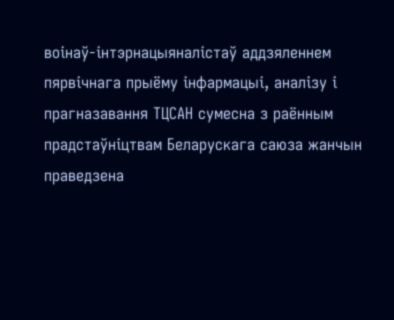воінаў-інтэрнацыяналістаў аддзяленнем пярвічнага прыёму інфармацыі, аналізу і прагназавання ТЦСАН сумесна з раённым прадстаўніцтвам Беларускага саюза жанчын праведзена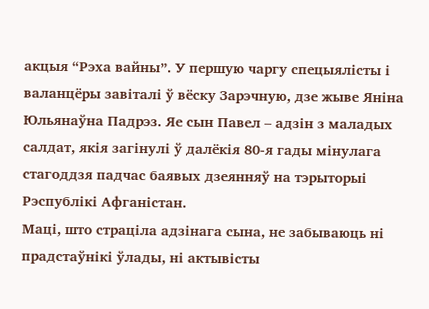акцыя “Рэха вайны”. У першую чаргу спецыялісты і валанцёры завіталі ў вёску Зарэчную, дзе жыве Яніна Юльянаўна Падрэз. Яе сын Павел – адзін з маладых салдат, якія загінулі ў далёкія 80-я гады мінулага стагоддзя падчас баявых дзеянняў на тэрыторыі Рэспублікі Афганістан.
Маці, што страціла адзінага сына, не забываюць ні прадстаўнікі ўлады, ні актывісты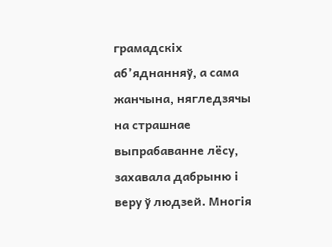грамадскіх аб’яднанняў, а сама жанчына, нягледзячы на страшнае выпрабаванне лёсу, захавала дабрыню і веру ў людзей. Многія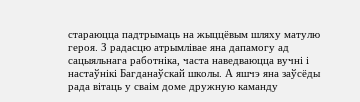стараюцца падтрымаць на жыццёвым шляху матулю героя. З радасцю атрымлівае яна дапамогу ад сацыяльнага работніка, часта наведваюцца вучні і настаўнікі Багданаўскай школы. А яшчэ яна заўсёды рада вітаць у сваім доме дружную каманду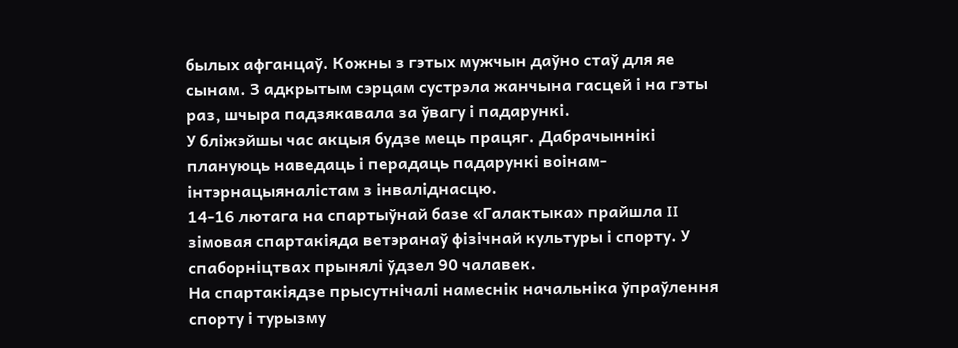былых афганцаў. Кожны з гэтых мужчын даўно стаў для яе сынам. З адкрытым сэрцам сустрэла жанчына гасцей і на гэты раз, шчыра падзякавала за ўвагу і падарункі.
У бліжэйшы час акцыя будзе мець працяг. Дабрачыннікі плануюць наведаць і перадаць падарункі воінам-інтэрнацыяналістам з інваліднасцю.
14-16 лютага на спартыўнай базе «Галактыка» прайшла II зімовая спартакіяда ветэранаў фізічнай культуры і спорту. У спаборніцтвах прынялі ўдзел 90 чалавек.
На спартакіядзе прысутнічалі намеснік начальніка ўпраўлення спорту і турызму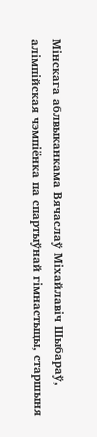Мінскага аблвыканкама Вячаслаў Міхайлавіч Шыбараў, алімпійская чэмпіёнка па спартыўнай гімнастыцы, старшыня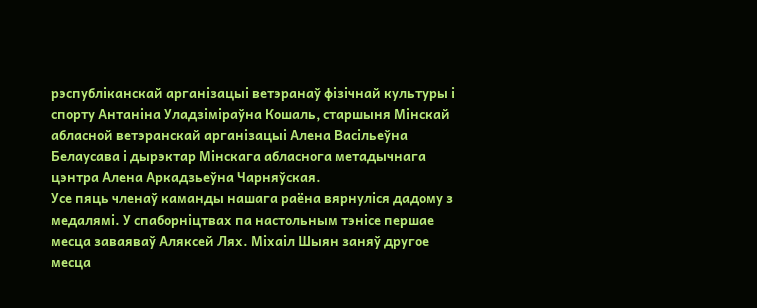рэспубліканскай арганізацыі ветэранаў фізічнай культуры і спорту Антаніна Уладзіміраўна Кошаль, старшыня Мінскай абласной ветэранскай арганізацыі Алена Васільеўна Белаусава і дырэктар Мінскага абласнога метадычнага цэнтра Алена Аркадзьеўна Чарняўская.
Усе пяць членаў каманды нашага раёна вярнуліся дадому з медалямі. У спаборніцтвах па настольным тэнісе першае месца заваяваў Аляксей Лях. Міхаіл Шыян заняў другое месца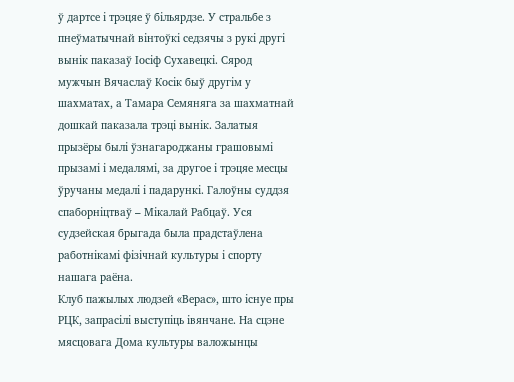ў дартсе і трэцяе ў більярдзе. У стральбе з пнеўматычнай вінтоўкі седзячы з рукі другі вынік паказаў Іосіф Сухавецкі. Сярод мужчын Вячаслаў Косік быў другім у шахматах, а Тамара Семяняга за шахматнай дошкай паказала трэці вынік. Залатыя прызёры былі ўзнагароджаны грашовымі прызамі і медалямі, за другое і трэцяе месцы ўручаны медалі і падарункі. Галоўны суддзя спаборніцтваў – Мікалай Рабцаў. Уся судзейская брыгада была прадстаўлена работнікамі фізічнай культуры і спорту нашага раёна.
Клуб пажылых людзей «Верас», што існуе пры РЦК, запрасілі выступіць івянчане. На сцэне мясцовага Дома культуры валожынцы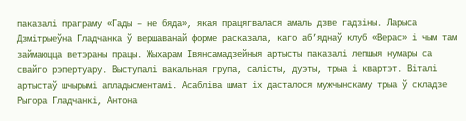паказалі праграму «Гады – не бяда», якая працягвалася амаль дзве гадзіны. Ларыса Дзмітрыеўна Гладчанка ў вершаванай форме расказала, каго аб’яднаў клуб «Верас» і чым там займаюцца ветэраны працы. Жыхарам Івянсамадзейныя артысты паказалі лепшыя нумары са свайго рэпертуару. Выступалі вакальная група, салісты, дуэты, трыа і квартэт. Віталі артыстаў шчырымі апладысментамі. Асабліва шмат іх дасталося мужчынскаму трыа ў складзе Рыгора Гладчанкі, Антона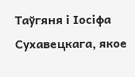Таўгяня і Іосіфа Сухавецкага, якое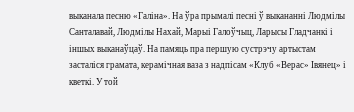выканала песню «Галіна». На ўра прымалі песні ў выкананні Людмілы Санталавай, Людмілы Нахай, Марыі Галоўчыц, Ларысы Гладчанкі і іншых выканаўцаў. На памяць пра першую сустрэчу артыстам засталіся грамата, керамічная ваза з надпісам «Клуб «Верас» Івянец» і кветкі. У той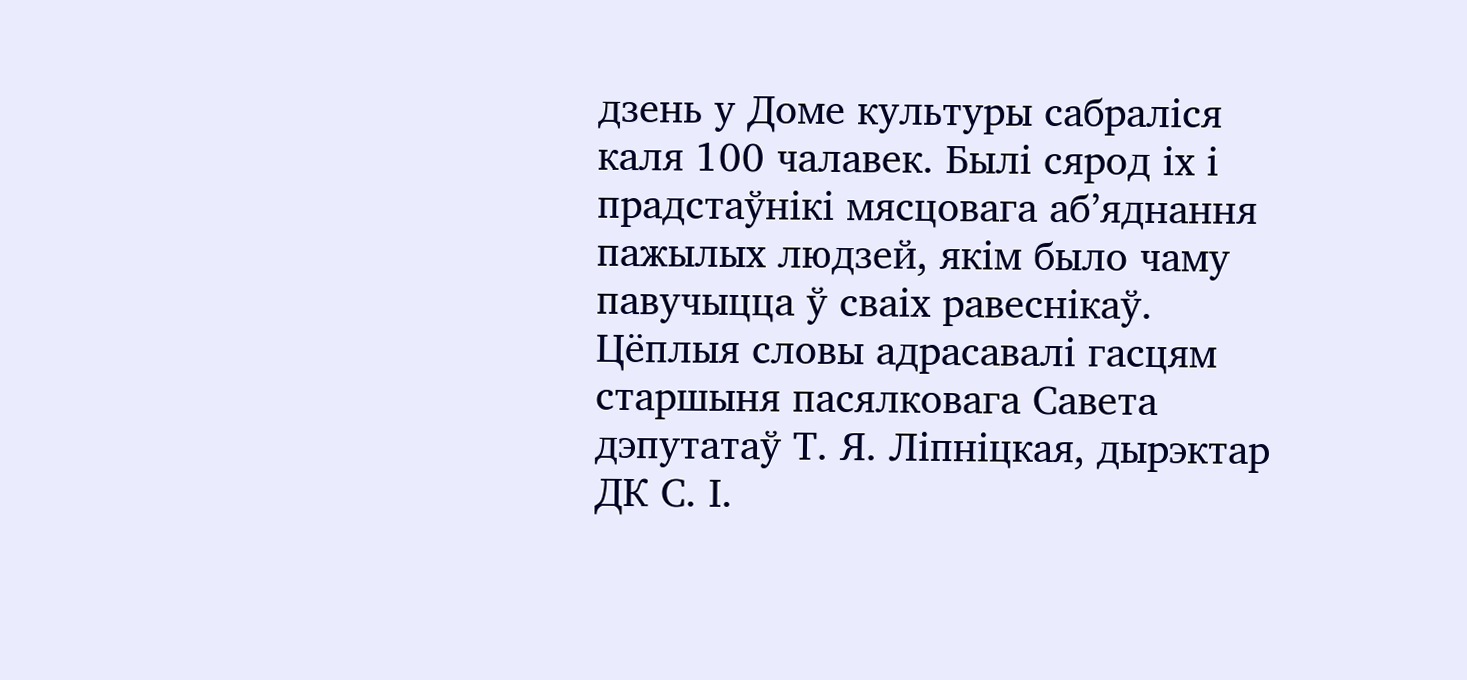дзень у Доме культуры сабраліся каля 100 чалавек. Былі сярод іх і прадстаўнікі мясцовага аб’яднання пажылых людзей, якім было чаму павучыцца ў сваіх равеснікаў. Цёплыя словы адрасавалі гасцям старшыня пасялковага Савета дэпутатаў Т. Я. Ліпніцкая, дырэктар ДК С. І.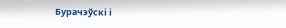Бурачэўскі і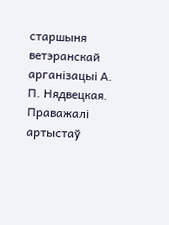старшыня ветэранскай арганізацыі А. П. Нядвецкая. Праважалі артыстаў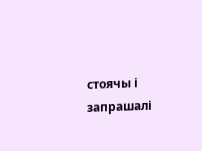стоячы і запрашалі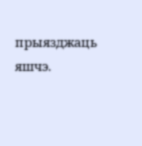прыязджаць яшчэ.